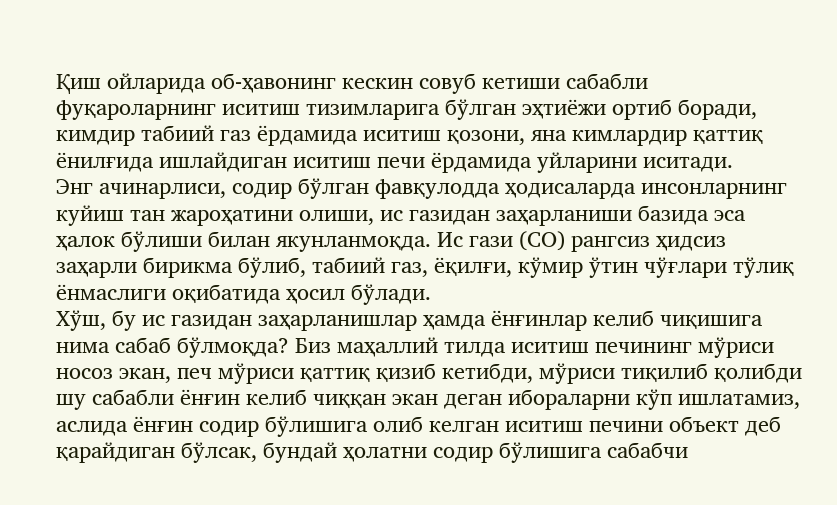Қиш ойларида об-ҳавонинг кескин совуб кетиши сабабли фуқароларнинг иситиш тизимларига бўлган эҳтиёжи ортиб боради, кимдир табиий газ ёрдамида иситиш қозони, яна кимлардир қаттиқ ёнилғида ишлайдиган иситиш печи ёрдамида уйларини иситади.
Энг ачинарлиси, содир бўлган фавқулодда ҳодисаларда инсонларнинг куйиш тан жароҳатини олиши, ис газидан заҳарланиши базида эса ҳалок бўлиши билан якунланмоқда. Ис гази (СО) рангсиз ҳидсиз заҳарли бирикма бўлиб, табиий газ, ёқилғи, кўмир ўтин чўғлари тўлиқ ёнмаслиги оқибатида ҳосил бўлади.
Хўш, бу ис газидан заҳарланишлар ҳамда ёнғинлар келиб чиқишига нима сабаб бўлмоқда? Биз маҳаллий тилда иситиш печининг мўриси носоз экан, печ мўриси қаттиқ қизиб кетибди, мўриси тиқилиб қолибди шу сабабли ёнғин келиб чиққан экан деган ибораларни кўп ишлатамиз, аслида ёнғин содир бўлишига олиб келган иситиш печини объект деб қарайдиган бўлсак, бундай ҳолатни содир бўлишига сабабчи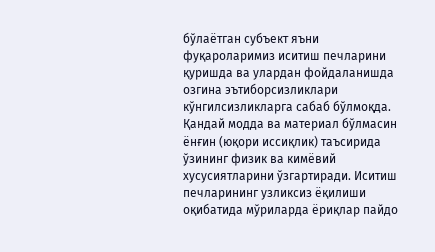бўлаётган субъект яъни фуқароларимиз иситиш печларини қуришда ва улардан фойдаланишда озгина эътиборсизликлари кўнгилсизликларга сабаб бўлмоқда.
Қандай модда ва материал бўлмасин ёнғин (юқори иссиқлик) таъсирида ўзининг физик ва кимёвий хусусиятларини ўзгартиради. Иситиш печларининг узликсиз ёқилиши оқибатида мўриларда ёриқлар пайдо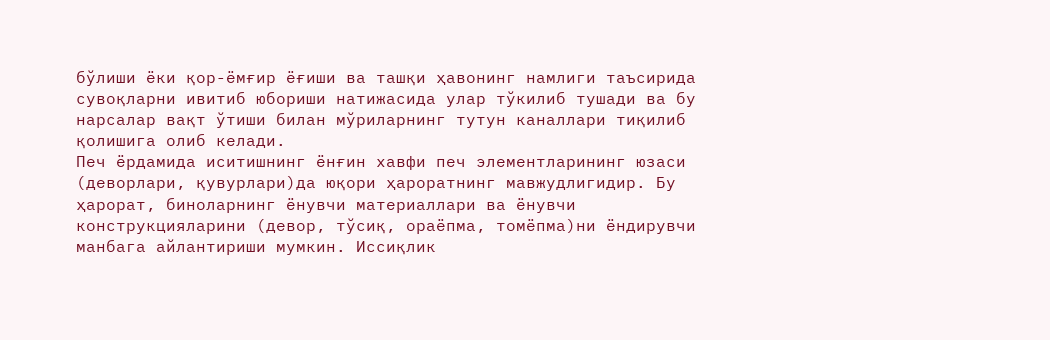бўлиши ёки қор-ёмғир ёғиши ва ташқи ҳавонинг намлиги таъсирида сувоқларни ивитиб юбориши натижасида улар тўкилиб тушади ва бу нарсалар вақт ўтиши билан мўриларнинг тутун каналлари тиқилиб қолишига олиб келади.
Печ ёрдамида иситишнинг ёнғин хавфи печ элементларининг юзаси (деворлари, қувурлари)да юқори ҳароратнинг мавжудлигидир. Бу ҳарорат, биноларнинг ёнувчи материаллари ва ёнувчи конструкцияларини (девор, тўсиқ, ораёпма, томёпма)ни ёндирувчи манбага айлантириши мумкин. Иссиқлик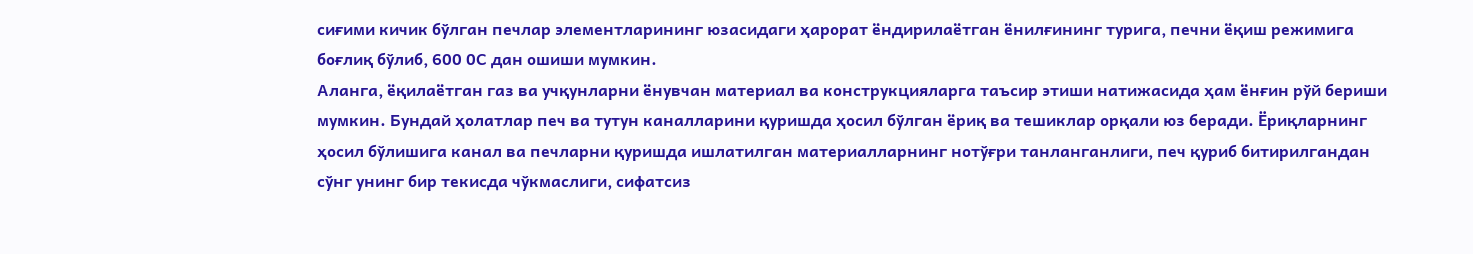сиғими кичик бўлган печлар элементларининг юзасидаги ҳарорат ёндирилаётган ёнилғининг турига, печни ёқиш режимига боғлиқ бўлиб, 600 0С дан ошиши мумкин.
Аланга, ёқилаётган газ ва учқунларни ёнувчан материал ва конструкцияларга таъсир этиши натижасида ҳам ёнғин рўй бериши мумкин. Бундай ҳолатлар печ ва тутун каналларини қуришда ҳосил бўлган ёриқ ва тешиклар орқали юз беради. Ёриқларнинг ҳосил бўлишига канал ва печларни қуришда ишлатилган материалларнинг нотўғри танланганлиги, печ қуриб битирилгандан сўнг унинг бир текисда чўкмаслиги, сифатсиз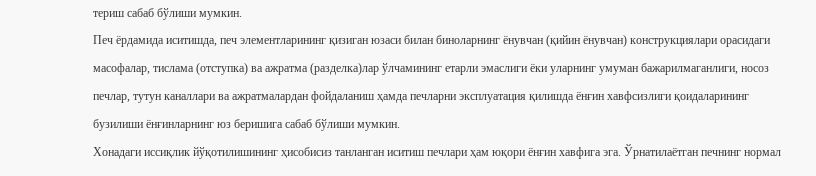териш сабаб бўлиши мумкин.
Печ ёрдамида иситишда, печ элементларининг қизиган юзаси билан биноларнинг ёнувчан (қийин ёнувчан) конструкциялари орасидаги масофалар, тислама (отступка) ва ажратма (разделка)лар ўлчамининг етарли эмаслиги ёки уларнинг умуман бажарилмаганлиги, носоз печлар, тутун каналлари ва ажратмалардан фойдаланиш ҳамда печларни эксплуатация қилишда ёнғин хавфсизлиги қоидаларининг бузилиши ёнғинларнинг юз беришига сабаб бўлиши мумкин.
Хонадаги иссиқлик йўқотилишининг ҳисобисиз танланган иситиш печлари ҳам юқори ёнғин хавфига эга. Ўрнатилаётган печнинг нормал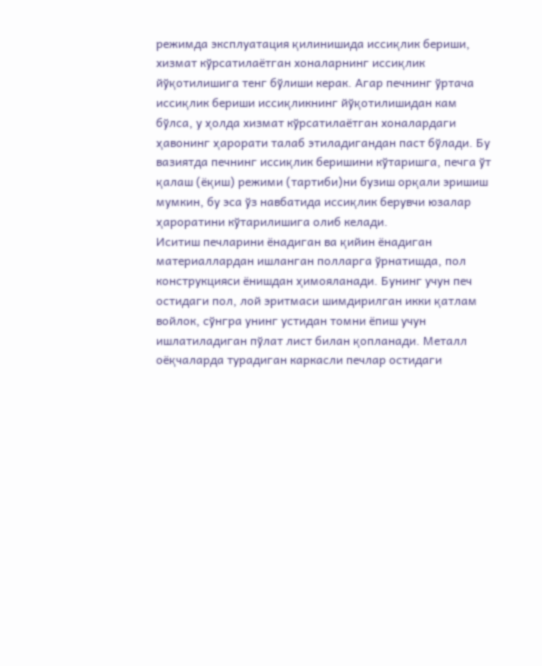режимда эксплуатация қилинишида иссиқлик бериши, хизмат кўрсатилаётган хоналарнинг иссиқлик йўқотилишига тенг бўлиши керак. Агар печнинг ўртача иссиқлик бериши иссиқликнинг йўқотилишидан кам бўлса, у ҳолда хизмат кўрсатилаётган хоналардаги ҳавонинг ҳарорати талаб этиладигандан паст бўлади. Бу вазиятда печнинг иссиқлик беришини кўтаришга, печга ўт қалаш (ёқиш) режими (тартиби)ни бузиш орқали эришиш мумкин, бу эса ўз навбатида иссиқлик берувчи юзалар ҳароратини кўтарилишига олиб келади.
Иситиш печларини ёнадиган ва қийин ёнадиган материаллардан ишланган полларга ўрнатишда, пол конструкцияси ёнишдан ҳимояланади. Бунинг учун печ остидаги пол, лой эритмаси шимдирилган икки қатлам войлок, сўнгра унинг устидан томни ёпиш учун ишлатиладиган пўлат лист билан қопланади. Металл оёқчаларда турадиган каркасли печлар остидаги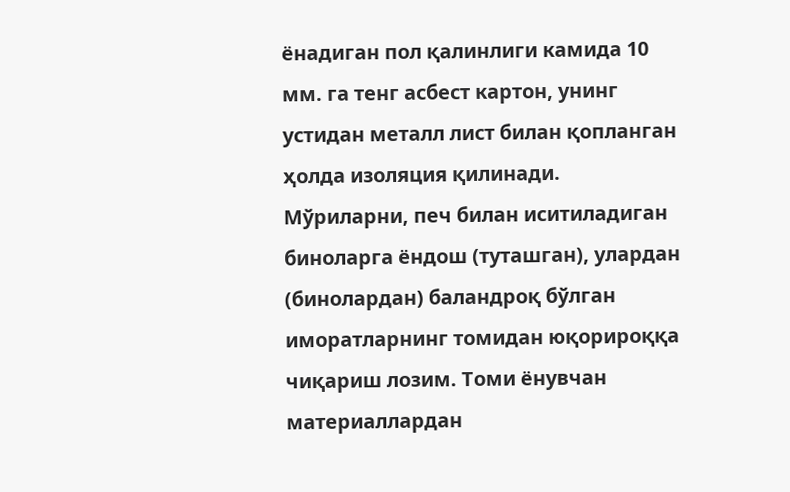ёнадиган пол қалинлиги камида 10 мм. га тенг асбест картон, унинг устидан металл лист билан қопланган ҳолда изоляция қилинади.
Мўриларни, печ билан иситиладиган биноларга ёндош (туташган), улардан (бинолардан) баландроқ бўлган иморатларнинг томидан юқорироққа чиқариш лозим. Томи ёнувчан материаллардан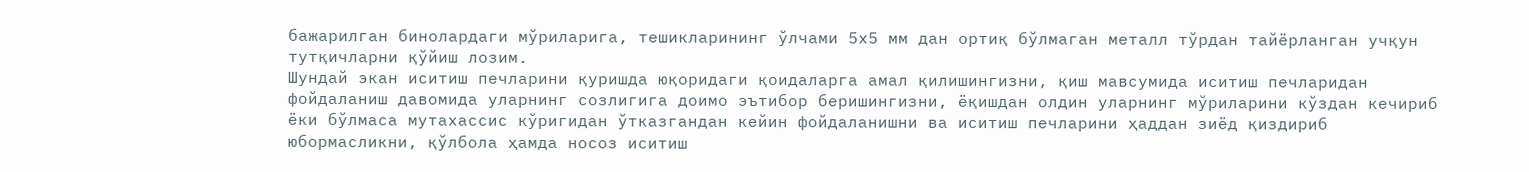бажарилган бинолардаги мўриларига, тешикларининг ўлчами 5х5 мм дан ортиқ бўлмаган металл тўрдан тайёрланган учқун тутқичларни қўйиш лозим.
Шундай экан иситиш печларини қуришда юқоридаги қоидаларга амал қилишингизни, қиш мавсумида иситиш печларидан фойдаланиш давомида уларнинг созлигига доимо эътибор беришингизни, ёқишдан олдин уларнинг мўриларини кўздан кечириб ёки бўлмаса мутахассис кўригидан ўтказгандан кейин фойдаланишни ва иситиш печларини ҳаддан зиёд қиздириб юбормасликни, қўлбола ҳамда носоз иситиш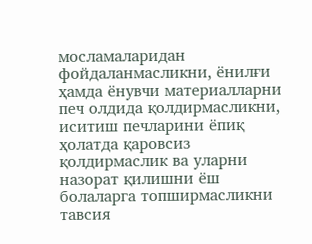мосламаларидан фойдаланмасликни, ёнилғи ҳамда ёнувчи материалларни печ олдида қолдирмасликни, иситиш печларини ёпиқ ҳолатда қаровсиз қолдирмаслик ва уларни назорат қилишни ёш болаларга топширмасликни тавсия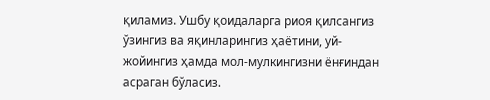қиламиз. Ушбу қоидаларга риоя қилсангиз ўзингиз ва яқинларингиз ҳаётини, уй-жойингиз ҳамда мол-мулкингизни ёнғиндан асраган бўласиз.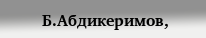Б.Абдикеримов,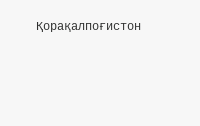Қорақалпоғистон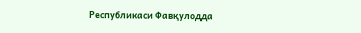Республикаси Фавқулодда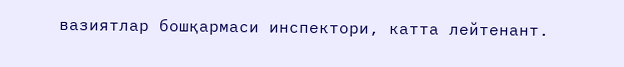вазиятлар бошқармаси инспектори, катта лейтенант.